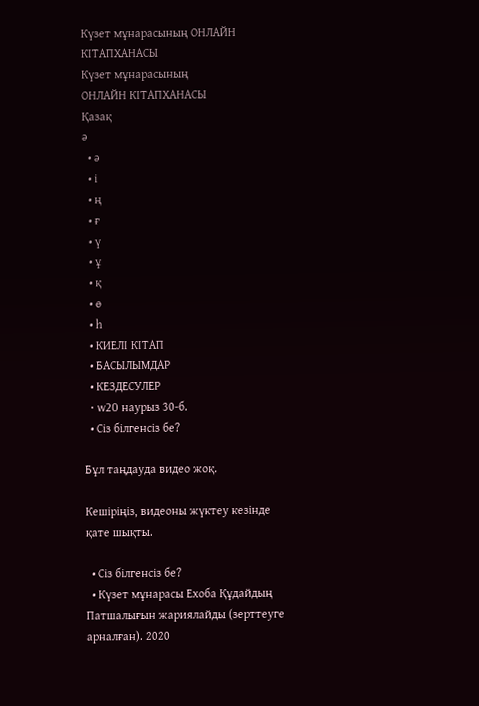Күзет мұнарасының ОНЛАЙН КІТАПХАНАСЫ
Күзет мұнарасының
ОНЛАЙН КІТАПХАНАСЫ
Қазақ
ә
  • ә
  • і
  • ң
  • ғ
  • ү
  • ұ
  • қ
  • ө
  • һ
  • КИЕЛІ КІТАП
  • БАСЫЛЫМДАР
  • КЕЗДЕСУЛЕР
  • w20 наурыз 30-б.
  • Сіз білгенсіз бе?

Бұл таңдауда видео жоқ.

Кешіріңіз, видеоны жүктеу кезінде қате шықты.

  • Сіз білгенсіз бе?
  • Күзет мұнарасы Ехоба Құдайдың Патшалығын жариялайды (зерттеуге арналған). 2020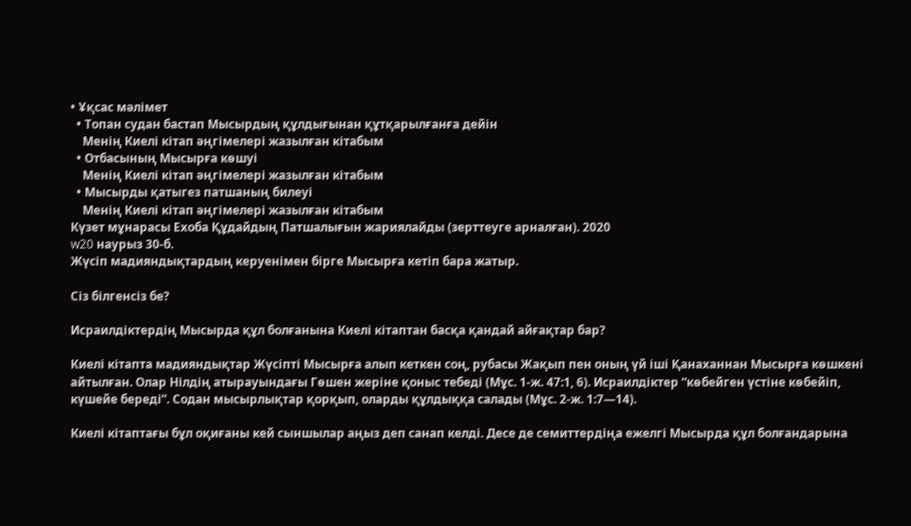• Ұқсас мәлімет
  • Топан судан бастап Мысырдың құлдығынан құтқарылғанға дейін
    Менің Киелі кітап әңгімелері жазылған кітабым
  • Отбасының Мысырға көшуі
    Менің Киелі кітап әңгімелері жазылған кітабым
  • Мысырды қатыгез патшаның билеуі
    Менің Киелі кітап әңгімелері жазылған кітабым
Күзет мұнарасы Ехоба Құдайдың Патшалығын жариялайды (зерттеуге арналған). 2020
w20 наурыз 30-б.
Жүсіп мадияндықтардың керуенімен бірге Мысырға кетіп бара жатыр.

Сіз білгенсіз бе?

Исраилдіктердің Мысырда құл болғанына Киелі кітаптан басқа қандай айғақтар бар?

Киелі кітапта мадияндықтар Жүсіпті Мысырға алып кеткен соң, рубасы Жақып пен оның үй іші Қанаханнан Мысырға көшкені айтылған. Олар Нілдің атырауындағы Гөшен жеріне қоныс тебеді (Мұс. 1-ж. 47:1, 6). Исраилдіктер “көбейген үстіне көбейіп, күшейе береді”. Содан мысырлықтар қорқып, оларды құлдыққа салады (Мұс. 2-ж. 1:7—14).

Киелі кітаптағы бұл оқиғаны кей сыншылар аңыз деп санап келді. Десе де семиттердіңa ежелгі Мысырда құл болғандарына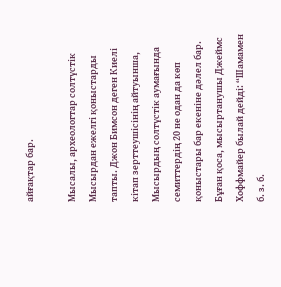айғақтар бар.

Мысалы, археологтар солтүстік Мысырдан ежелгі қоныстарды тапты. Джон Бимсон деген Киелі кітап зерттеушісінің айтуынша, Мысырдың солтүстік аумағында семиттердің 20 не одан да көп қоныстары бар екеніне дәлел бар. Бұған қоса, мысыртанушы Джеймс Хоффмайер былай дейді: “Шамамен б. з. б.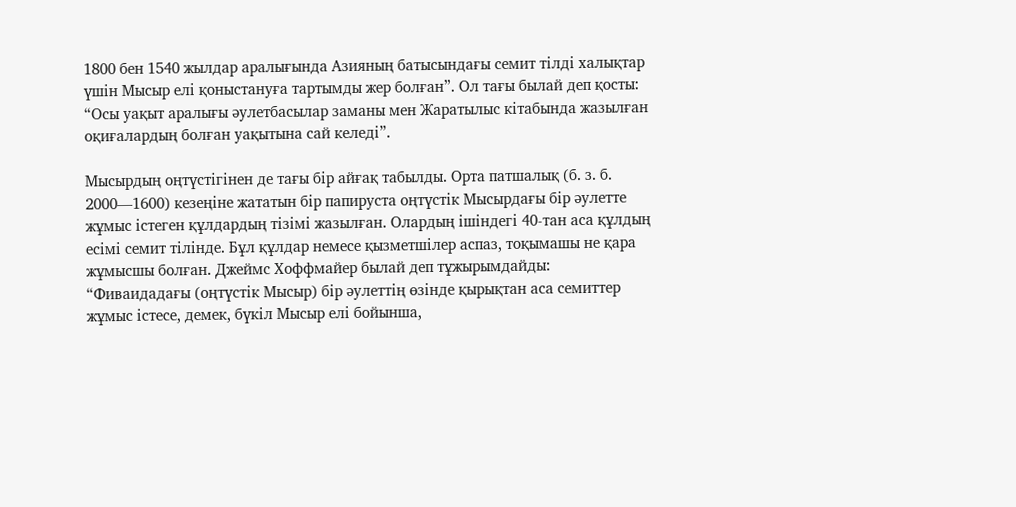1800 бен 1540 жылдар аралығында Азияның батысындағы семит тілді халықтар үшін Мысыр елі қоныстануға тартымды жер болған”. Ол тағы былай деп қосты: “Осы уақыт аралығы әулетбасылар заманы мен Жаратылыс кітабында жазылған оқиғалардың болған уақытына сай келеді”.

Мысырдың оңтүстігінен де тағы бір айғақ табылды. Орта патшалық (б. з. б. 2000—1600) кезеңіне жататын бір папируста оңтүстік Мысырдағы бір әулетте жұмыс істеген құлдардың тізімі жазылған. Олардың ішіндегі 40-тан аса құлдың есімі семит тілінде. Бұл құлдар немесе қызметшілер аспаз, тоқымашы не қара жұмысшы болған. Джеймс Хоффмайер былай деп тұжырымдайды: “Фиваидадағы (оңтүстік Мысыр) бір әулеттің өзінде қырықтан аса семиттер жұмыс істесе, демек, бүкіл Мысыр елі бойынша,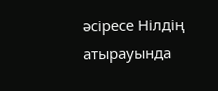әсіресе Нілдің атырауында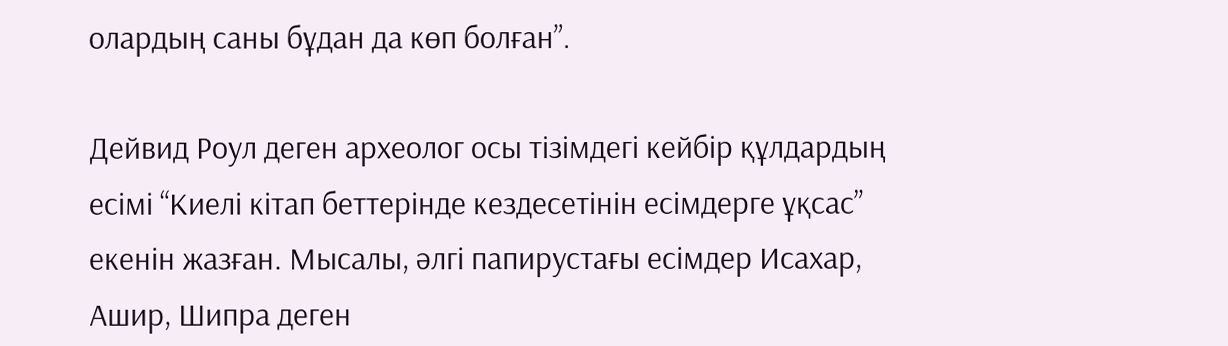олардың саны бұдан да көп болған”.

Дейвид Роул деген археолог осы тізімдегі кейбір құлдардың есімі “Киелі кітап беттерінде кездесетінін есімдерге ұқсас” екенін жазған. Мысалы, әлгі папирустағы есімдер Исахар, Ашир, Шипра деген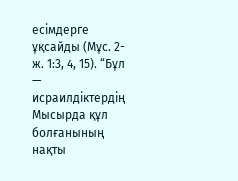есімдерге ұқсайды (Мұс. 2-ж. 1:3, 4, 15). “Бұл — исраилдіктердің Мысырда құл болғанының нақты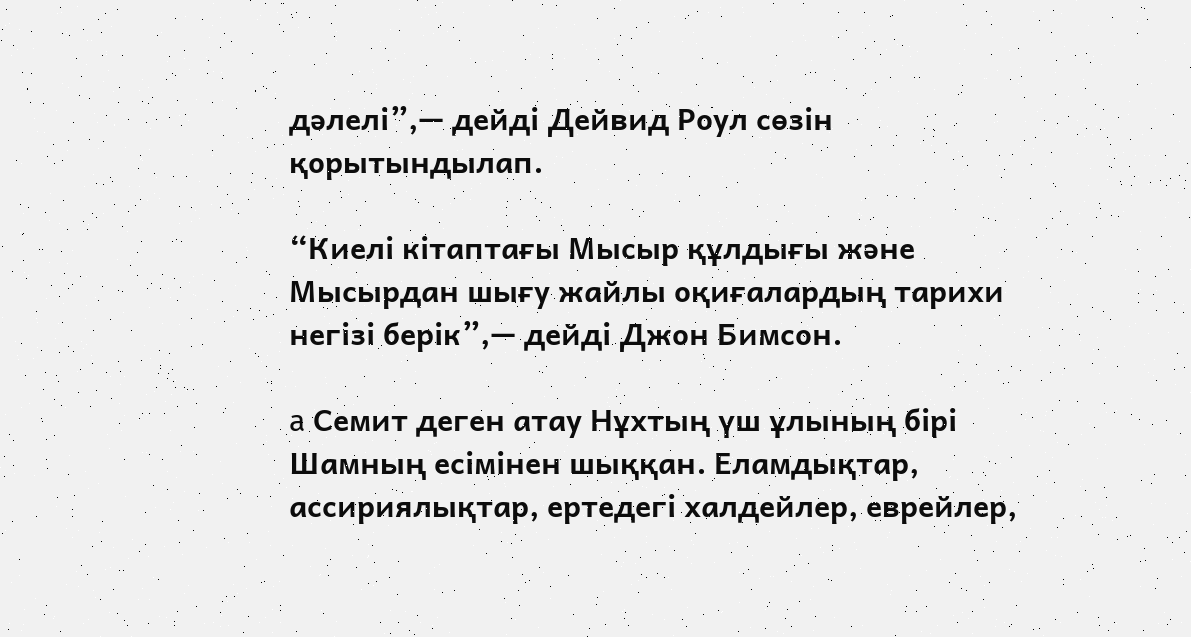дәлелі”,— дейді Дейвид Роул сөзін қорытындылап.

“Киелі кітаптағы Мысыр құлдығы және Мысырдан шығу жайлы оқиғалардың тарихи негізі берік”,— дейді Джон Бимсон.

a Семит деген атау Нұхтың үш ұлының бірі Шамның есімінен шыққан. Еламдықтар, ассириялықтар, ертедегі халдейлер, еврейлер,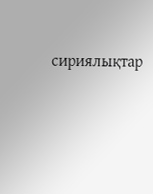сириялықтар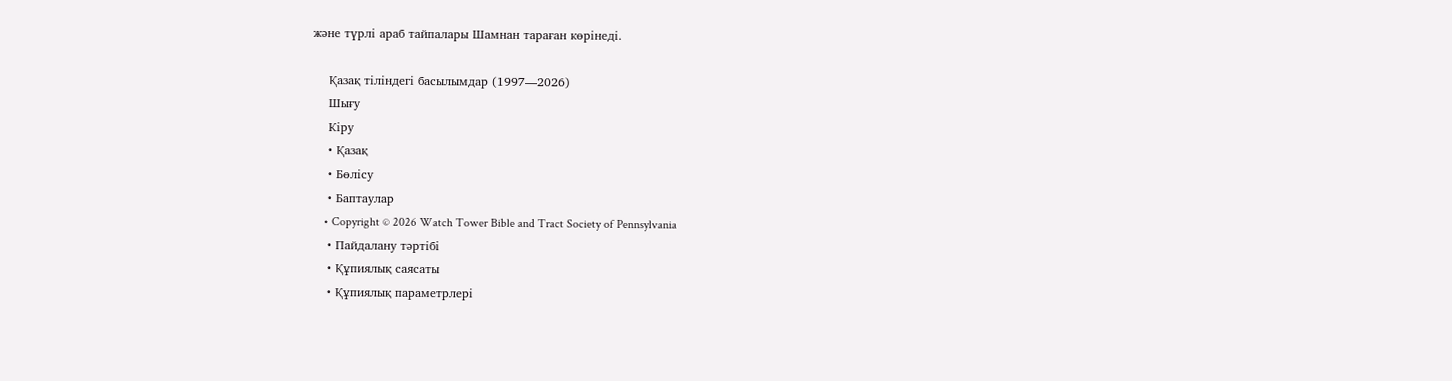және түрлі араб тайпалары Шамнан тараған көрінеді.

    Қазақ тіліндегі басылымдар (1997—2026)
    Шығу
    Кіру
    • Қазақ
    • Бөлісу
    • Баптаулар
    • Copyright © 2026 Watch Tower Bible and Tract Society of Pennsylvania
    • Пайдалану тәртібі
    • Құпиялық саясаты
    • Құпиялық параметрлері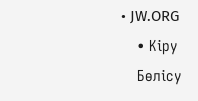• JW.ORG
    • Кіру
    Бөлісу